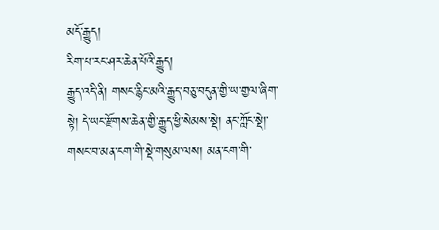མདོ་རྒྱུད།
རིག་པ་རང་ཤར་ཆེན་པོའི་རྒྱུད།
རྒྱུད་འདི་ནི། གསང་རྙིང་མའི་རྒྱུད་བཅུ་བདུན་གྱི་ཡ་གྱལ་ཞིག་སྟེ། དེ་ཡང་རྫོགས་ཆེན་གྱི་རྒྱུད་ཕྱི་སེམས་སྡེ། ནང་ཀློང་སྡེ།་གསང་བ་མན་ངག་གི་སྡེ་གསུམ་ལས། མན་ངག་གི་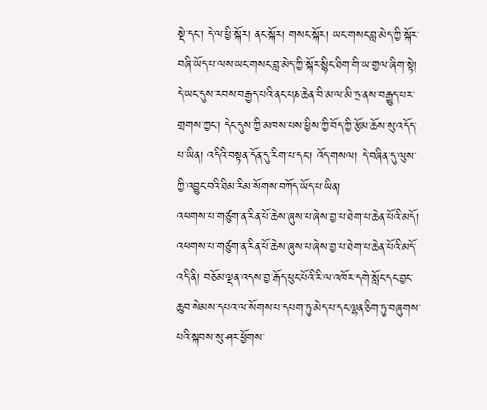སྡེ་དང་། དེ་ལ་ཕྱི་སྐོར། ནང་སྐོར། གསང་སྐོར། ཡང་གསང་བླ་མེད་ཀྱི་སྐོར་བཞི་ཡོད་པ་ལས་ཡང་གསང་བླ་མེད་ཀྱི་སྐོར་སྙིང་ཐིག་གི་ཡ་གྱལ་ཞིག་སྟེ། དེ་ཡང་དུས་རབས་བརྒྱད་པའི་ནང་པཎ་ཆེན་བི་མ་ལ་མི་ཏྲ་ནས་བརྒྱུད་པར་གྲགས་ཀྱང་། དེང་དུས་ཀྱི་མཁས་པས་ཕྱིས་ཀྱི་བོད་ཀྱི་རྩོམ་ཆོས་སུ་འདོད་པ་ཡིན། འདིའི་བསྟན་དོན་དུ་རིག་པ་དང་། འོད་གསལ། དེ་བཞིན་དུ་ལུས་ཀྱི་འབྱུང་བའི་ཐིམ་རིམ་སོགས་བཀོད་ཡོད་པ་ཡིན།
འཕགས་པ་གཙུག་ན་རིན་པོ་ཆེས་ཞུས་པ་ཞེས་བྱ་པ་ཐེག་པ་ཆེན་པོའི་མདོ།
འཕགས་པ་གཙུག་ན་རིན་པོ་ཆེས་ཞུས་པ་ཞེས་བྱ་པ་ཐེག་པ་ཆེན་པོའི་མདོ་འདི་ནི། བཅོམ་ལྡན་འདས་བྱ་རྒོད་ཕུང་པོའི་རི་ལ་འཁོར་དགེ་སློང་དང་བྱང་ཆུབ་སེམས་དཔའ་ལ་སོགས་པ་དཔག་ཏུ་མེད་པ་དང་ལྷན་ཅིག་ཏུ་བཞུགས་པའི་སྐབས་སུ་ཤར་ཕྱོགས་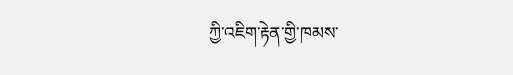ཀྱི་འཇིག་རྟེན་གྱི་ཁམས་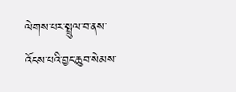ལེགས་པར་སྤྲུལ་བ་ནས་འོངས་པའི་བྱང་ཆུབ་སེམས་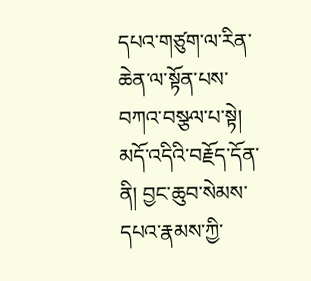དཔའ་གཙུག་ལ་རིན་ཆེན་ལ་སྟོན་པས་བཀའ་བསྩལ་པ་སྟེ། མདོ་འདིའི་བརྗོད་དོན་ནི། བྱང་ཆུབ་སེམས་དཔའ་རྣམས་ཀྱི་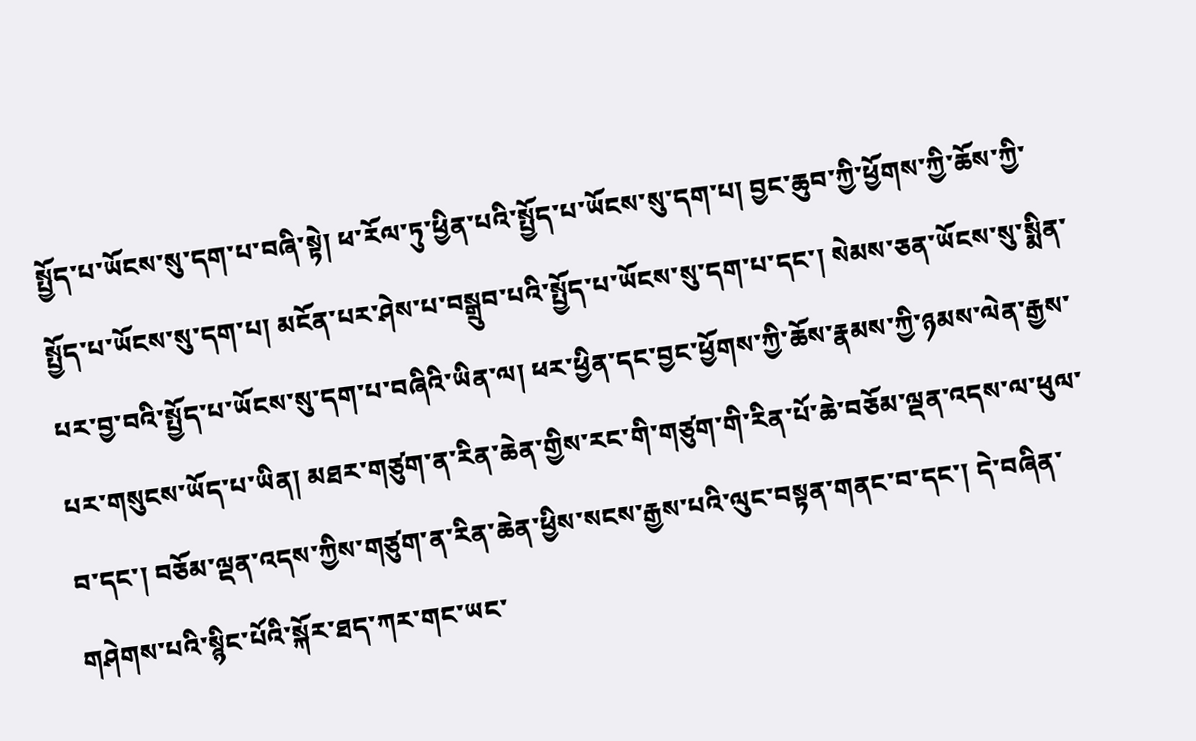སྤྱོད་པ་ཡོངས་སུ་དག་པ་བཞི་སྟེ། ཕ་རོལ་ཏུ་ཕྱིན་པའི་སྤྱོད་པ་ཡོངས་སུ་དག་པ། བྱང་ཆུབ་ཀྱི་ཕྱོགས་ཀྱི་ཆོས་ཀྱི་སྤྱོད་པ་ཡོངས་སུ་དག་པ། མངོན་པར་ཤེས་པ་བསྒྲུབ་པའི་སྤྱོད་པ་ཡོངས་སུ་དག་པ་དང་། སེམས་ཅན་ཡོངས་སུ་སྨིན་པར་བྱ་བའི་སྤྱོད་པ་ཡོངས་སུ་དག་པ་བཞིའི་ཡིན་ལ། ཕར་ཕྱིན་དང་བྱང་ཕྱོགས་ཀྱི་ཆོས་རྣམས་ཀྱི་ཉམས་ལེན་རྒྱས་པར་གསུངས་ཡོད་པ་ཡིན། མཐར་གཙུག་ན་རིན་ཆེན་གྱིས་རང་གི་གཙུག་གི་རིན་པོ་ཆེ་བཅོམ་ལྡན་འདས་ལ་ཕུལ་བ་དང་། བཅོམ་ལྡན་འདས་ཀྱིས་གཙུག་ན་རིན་ཆེན་ཕྱིས་སངས་རྒྱས་པའི་ལུང་བསྟན་གནང་བ་དང་། དེ་བཞིན་གཤེགས་པའི་སྙིང་པོའི་སྐོར་ཐད་ཀར་གང་ཡང་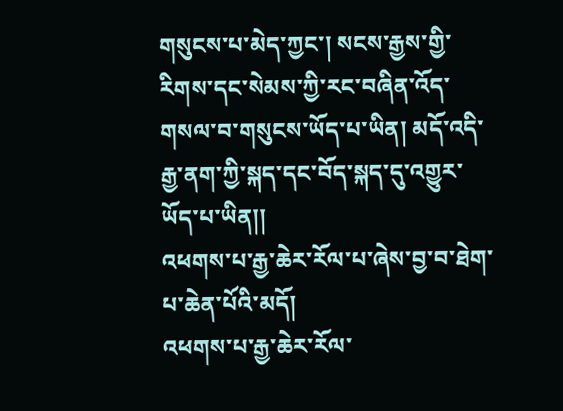གསུངས་པ་མེད་ཀྱང་། སངས་རྒྱས་གྱི་རིགས་དང་སེམས་ཀྱི་རང་བཞིན་འོད་གསལ་བ་གསུངས་ཡོད་པ་ཡིན། མདོ་འདི་རྒྱ་ནག་ཀྱི་སྐད་དང་བོད་སྐད་དུ་འགྱུར་ཡོད་པ་ཡིན།།
འཕགས་པ་རྒྱ་ཆེར་རོལ་པ་ཞེས་བྱ་བ་ཐེག་པ་ཆེན་པོའི་མདོ།
འཕགས་པ་རྒྱ་ཆེར་རོལ་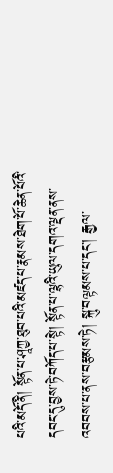པའི་མདོ་ནི། སྟོན་པ་ཤཱཀྱ་ཐུབ་པའི་མཛད་པ་རྣམས་ཐེག་པོ་ཆེན་པོའི་དབང་དུ་བྱས་ཏེ་བཀོད་པ་སྟེ། སྟོན་པ་ལྷའི་ཡུལ་དགའ་ལྡན་ནས་འབབས་པ་ནས་བརྩམས་ཏེ། སྐུ་བལྟམས་པ་དང་། རྒྱལ་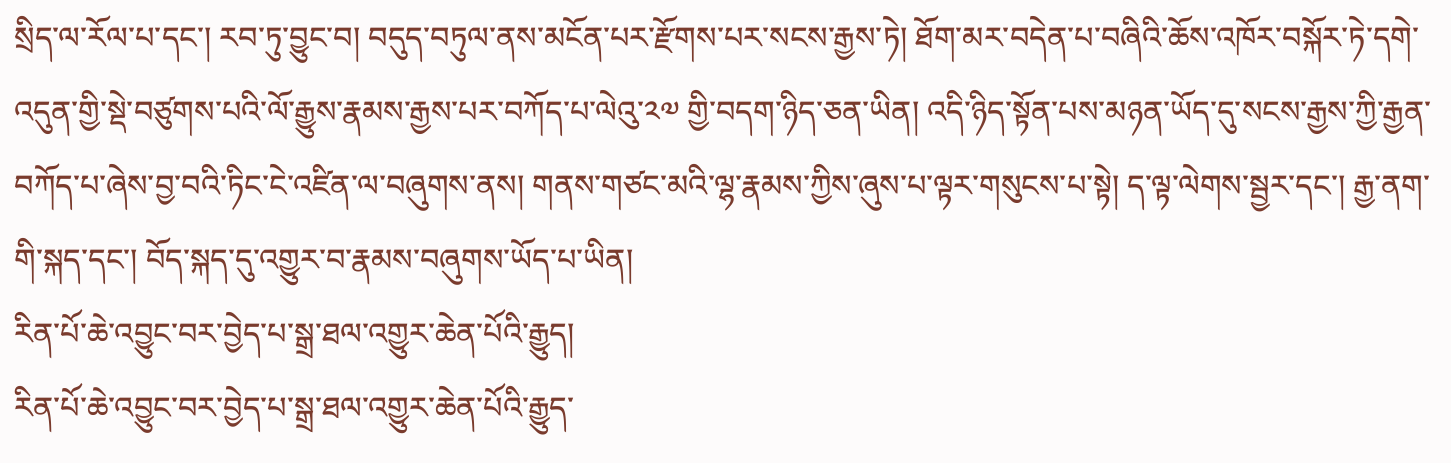སྲིད་ལ་རོལ་པ་དང་། རབ་ཏུ་བྱུང་བ། བདུད་བཏུལ་ནས་མངོན་པར་རྫོགས་པར་སངས་རྒྱས་ཏེ། ཐོག་མར་བདེན་པ་བཞིའི་ཆོས་འཁོར་བསྐོར་ཏེ་དགེ་འདུན་གྱི་སྡེ་བཙུགས་པའི་ལོ་རྒྱུས་རྣམས་རྒྱས་པར་བཀོད་པ་ལེའུ་༢༧ གྱི་བདག་ཉིད་ཅན་ཡིན། འདི་ཉིད་སྟོན་པས་མཉན་ཡོད་དུ་སངས་རྒྱས་ཀྱི་རྒྱན་བཀོད་པ་ཞེས་བྱ་བའི་ཏིང་ངེ་འཛིན་ལ་བཞུགས་ནས། གནས་གཙང་མའི་ལྷ་རྣམས་ཀྱིས་ཞུས་པ་ལྟར་གསུངས་པ་སྟེ། ད་ལྟ་ལེགས་སྦྱར་དང་། རྒྱ་ནག་གི་སྐད་དང་། བོད་སྐད་དུ་འགྱུར་བ་རྣམས་བཞུགས་ཡོད་པ་ཡིན།
རིན་པོ་ཆེ་འབྱུང་བར་བྱེད་པ་སྒྲ་ཐལ་འགྱུར་ཆེན་པོའི་རྒྱུད།
རིན་པོ་ཆེ་འབྱུང་བར་བྱེད་པ་སྒྲ་ཐལ་འགྱུར་ཆེན་པོའི་རྒྱུད་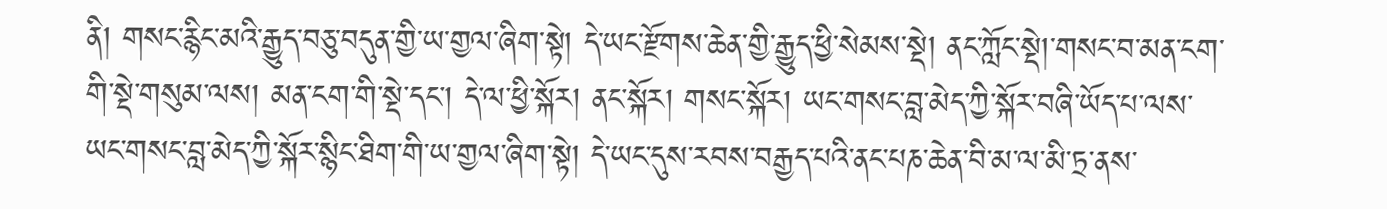ནི། གསང་རྙིང་མའི་རྒྱུད་བཅུ་བདུན་གྱི་ཡ་གྱལ་ཞིག་སྟེ། དེ་ཡང་རྫོགས་ཆེན་གྱི་རྒྱུད་ཕྱི་སེམས་སྡེ། ནང་ཀློང་སྡེ།་གསང་བ་མན་ངག་གི་སྡེ་གསུམ་ལས། མན་ངག་གི་སྡེ་དང་། དེ་ལ་ཕྱི་སྐོར། ནང་སྐོར། གསང་སྐོར། ཡང་གསང་བླ་མེད་ཀྱི་སྐོར་བཞི་ཡོད་པ་ལས་ཡང་གསང་བླ་མེད་ཀྱི་སྐོར་སྙིང་ཐིག་གི་ཡ་གྱལ་ཞིག་སྟེ། དེ་ཡང་དུས་རབས་བརྒྱད་པའི་ནང་པཎ་ཆེན་བི་མ་ལ་མི་ཏྲ་ནས་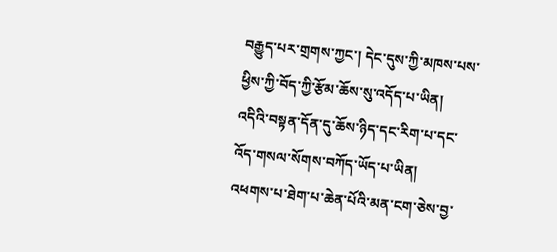བརྒྱུད་པར་གྲགས་ཀྱང་། དེང་དུས་ཀྱི་མཁས་པས་ཕྱིས་ཀྱི་བོད་ཀྱི་རྩོམ་ཆོས་སུ་འདོད་པ་ཡིན། འདིའི་བསྟན་དོན་དུ་ཆོས་ཉིད་དང་རིག་པ་དང་འོད་གསལ་སོགས་བཀོད་ཡོད་པ་ཡིན།
འཕགས་པ་ཐེག་པ་ཆེན་པོའི་མན་ངག་ཅེས་བྱ་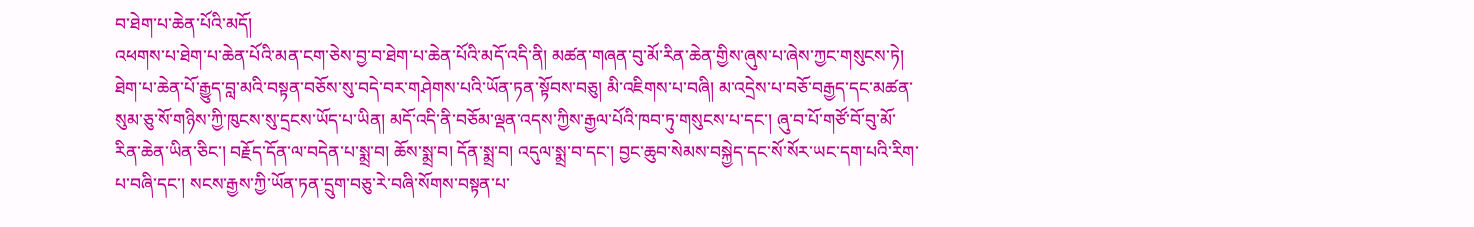བ་ཐེག་པ་ཆེན་པོའི་མདོ།
འཕགས་པ་ཐེག་པ་ཆེན་པོའི་མན་ངག་ཅེས་བྱ་བ་ཐེག་པ་ཆེན་པོའི་མདོ་འདི་ནི། མཚན་གཞན་བུ་མོ་རིན་ཆེན་གྱིས་ཞུས་པ་ཞེས་ཀྱང་གསུངས་ཏེ། ཐེག་པ་ཆེན་པོ་རྒྱུད་བླ་མའི་བསྟན་བཅོས་སུ་བདེ་བར་གཤེགས་པའི་ཡོན་ཏན་སྟོབས་བཅུ། མི་འཇིགས་པ་བཞི། མ་འདྲེས་པ་བཅོ་བརྒྱད་དང་མཚན་སུམ་ཅུ་སོ་གཉིས་ཀྱི་ཁུངས་སུ་དྲངས་ཡོད་པ་ཡིན། མདོ་འདི་ནི་བཅོམ་ལྡན་འདས་ཀྱིས་རྒྱལ་པོའི་ཁབ་ཏུ་གསུངས་པ་དང་། ཞུ་བ་པོ་གཙོ་བོ་བུ་མོ་རིན་ཆེན་ཡིན་ཅིང་། བརྗོད་དོན་ལ་བདེན་པ་སྨྲ་བ། ཆོས་སྨྲ་བ། དོན་སྨྲ་བ། འདུལ་སྨྲ་བ་དང་། བྱང་ཆུབ་སེམས་བསྐྱེད་དང་སོ་སོར་ཡང་དག་པའི་རིག་པ་བཞི་དང་། སངས་རྒྱས་ཀྱི་ཡོན་ཏན་དྲུག་བཅུ་རེ་བཞི་སོགས་བསྟན་པ་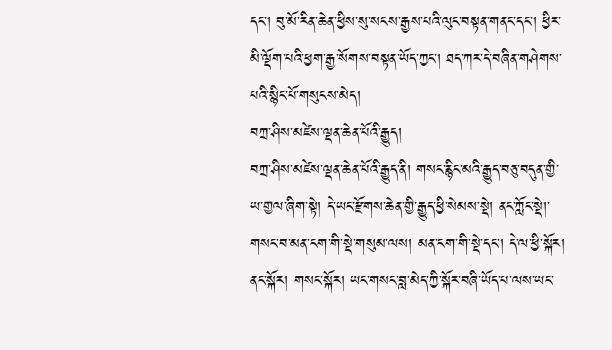དང་། བུ་མོ་རིན་ཆེན་ཕྱིས་སུ་སངས་རྒྱས་པའི་ལུང་བསྟན་གནང་དང་། ཕྱིར་མི་ལྡོག་པའི་ཕྱག་རྒྱ་སོགས་བསྟན་ཡོད་ཀྱང་། ཐད་ཀར་དེ་བཞིན་གཤེགས་པའི་སྙིང་པོ་གསུངས་མེད།
བཀྲ་ཤིས་མཛེས་ལྡན་ཆེན་པོའི་རྒྱུད།
བཀྲ་ཤིས་མཛེས་ལྡན་ཆེན་པོའི་རྒྱུད་ནི། གསང་རྙིང་མའི་རྒྱུད་བཅུ་བདུན་གྱི་ཡ་གྱལ་ཞིག་སྟེ། དེ་ཡང་རྫོགས་ཆེན་གྱི་རྒྱུད་ཕྱི་སེམས་སྡེ། ནང་ཀློང་སྡེ།་གསང་བ་མན་ངག་གི་སྡེ་གསུམ་ལས། མན་ངག་གི་སྡེ་དང་། དེ་ལ་ཕྱི་སྐོར། ནང་སྐོར། གསང་སྐོར། ཡང་གསང་བླ་མེད་ཀྱི་སྐོར་བཞི་ཡོད་པ་ལས་ཡང་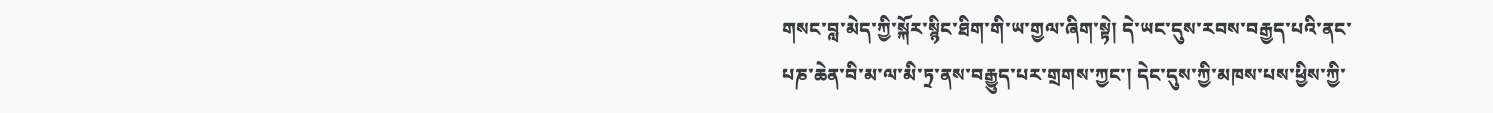གསང་བླ་མེད་ཀྱི་སྐོར་སྙིང་ཐིག་གི་ཡ་གྱལ་ཞིག་སྟེ། དེ་ཡང་དུས་རབས་བརྒྱད་པའི་ནང་པཎ་ཆེན་བི་མ་ལ་མི་ཏྲ་ནས་བརྒྱུད་པར་གྲགས་ཀྱང་། དེང་དུས་ཀྱི་མཁས་པས་ཕྱིས་ཀྱི་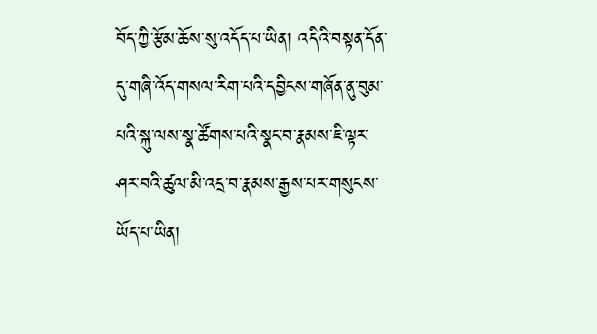བོད་ཀྱི་རྩོམ་ཆོས་སུ་འདོད་པ་ཡིན། འདིའི་བསྟན་དོན་དུ་གཞི་འོད་གསལ་རིག་པའི་དབྱིངས་གཞོན་ནུ་བུམ་པའི་སྐུ་ལས་སྣ་ཚོགས་པའི་སྣང་བ་རྣམས་ཇི་ལྟར་ཤར་བའི་ཚུལ་མི་འདྲ་བ་རྣམས་རྒྱས་པར་གསུངས་ཡོད་པ་ཡིན།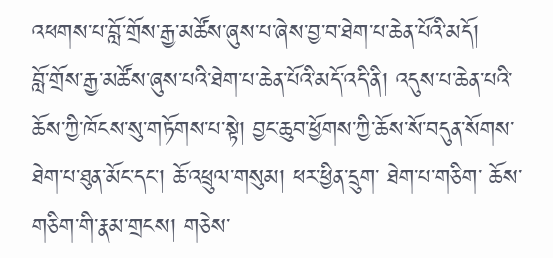འཕགས་པ་བློ་གྲོས་རྒྱ་མཚོས་ཞུས་པ་ཞེས་བྱ་བ་ཐེག་པ་ཆེན་པོའི་མདོ།
བློ་གྲོས་རྒྱ་མཚོས་ཞུས་པའི་ཐེག་པ་ཆེན་པོའི་མདོ་འདི་ནི། འདུས་པ་ཆེན་པའི་ཆོས་ཀྱི་ཁོངས་སུ་གཏོགས་པ་སྟེ། བྱང་ཆུབ་ཕྱོགས་ཀྱི་ཆོས་སོ་བདུན་སོགས་ཐེག་པ་ཐུན་མོང་དང་། ཆོ་འཕྲུལ་གསུམ། ཕར་ཕྱིན་དྲུག་ ཐེག་པ་གཅིག་ ཆོས་གཅིག་གི་རྣམ་གྲངས། གཅེས་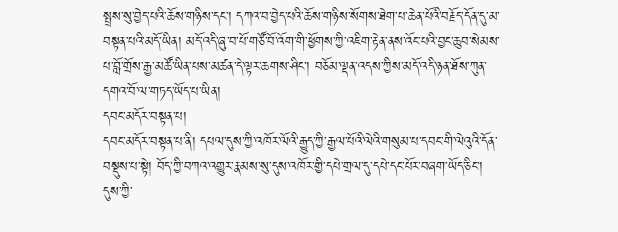སྤྲས་སུ་བྱེད་པའི་ཆོས་གཉིས་དང་། དཀའ་བ་བྱེད་པའི་ཆོས་གཉིས་སོགས་ཐེག་པ་ཆེན་པོའི་བརྗོད་དོན་དུ་མ་བསྟན་པའི་མདོ་ཡིན། མདོ་འདི་ཞུ་བ་པོ་གཙོ་བོ་འོག་གི་ཕྱོགས་ཀྱི་འཇིག་རྟེན་ནས་འོང་པའི་བྱང་ཆུབ་སེམས་པ་བློ་གྲོས་རྒྱ་མཚོ་ཡིན་པས་མཚན་དེ་ལྟར་ཆགས་ཤིང་། བཅོམ་ལྡན་འདས་ཀྱིས་མདོ་འདི་ཉན་ཐོས་ཀུན་དགའ་བོ་ལ་གཏད་ཡོད་པ་ཡིན།
དབང་མདོར་བསྟན་པ།
དབང་མདོར་བསྟན་པ་ནི། དཔལ་དུས་ཀྱི་འཁོར་ལོའི་རྒྱུད་ཀྱི་རྒྱལ་པོའི་ལེའི་གསུམ་པ་དབང་གི་ལེའུའི་དོན་བསྡུས་པ་སྟེ། བོད་ཀྱི་བཀའ་འགྱུར་རྣམས་སུ་དུས་འཁོར་གྱི་དཔེ་གྲལ་དུ་དཔེ་དང་པོར་བཞག་ཡོད་ཅིང་། དུས་ཀྱི་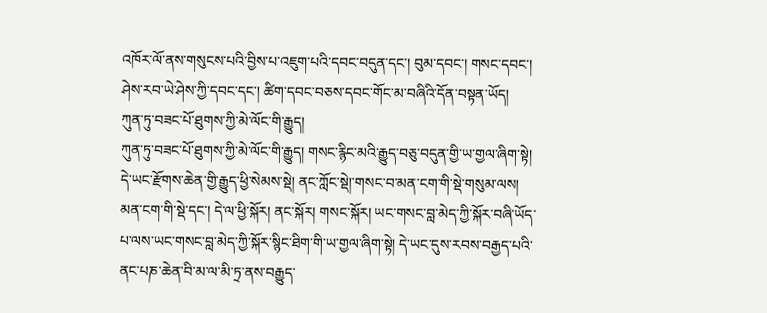འཁོར་ལོ་ནས་གསུངས་པའི་བྱིས་པ་འཇུག་པའི་དབང་བདུན་དང་། བུམ་དབང་། གསང་དབང་། ཤེས་རབ་ཡེ་ཤེས་ཀྱི་དབང་དང་། ཚིག་དབང་བཅས་དབང་གོང་མ་བཞིའི་དོན་བསྟན་ཡོད།
ཀུན་ཏུ་བཟང་པོ་ཐུགས་ཀྱི་མེ་ལོང་གི་རྒྱུད།
ཀུན་ཏུ་བཟང་པོ་ཐུགས་ཀྱི་མེ་ལོང་གི་རྒྱུད། གསང་རྙིང་མའི་རྒྱུད་བཅུ་བདུན་གྱི་ཡ་གྱལ་ཞིག་སྟེ། དེ་ཡང་རྫོགས་ཆེན་གྱི་རྒྱུད་ཕྱི་སེམས་སྡེ། ནང་ཀློང་སྡེ།་གསང་བ་མན་ངག་གི་སྡེ་གསུམ་ལས། མན་ངག་གི་སྡེ་དང་། དེ་ལ་ཕྱི་སྐོར། ནང་སྐོར། གསང་སྐོར། ཡང་གསང་བླ་མེད་ཀྱི་སྐོར་བཞི་ཡོད་པ་ལས་ཡང་གསང་བླ་མེད་ཀྱི་སྐོར་སྙིང་ཐིག་གི་ཡ་གྱལ་ཞིག་སྟེ། དེ་ཡང་དུས་རབས་བརྒྱད་པའི་ནང་པཎ་ཆེན་བི་མ་ལ་མི་ཏྲ་ནས་བརྒྱུད་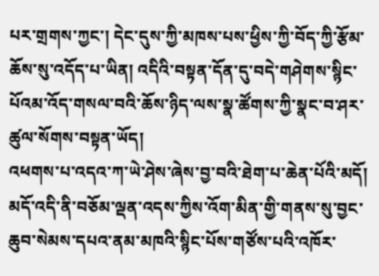པར་གྲགས་ཀྱང་། དེང་དུས་ཀྱི་མཁས་པས་ཕྱིས་ཀྱི་བོད་ཀྱི་རྩོམ་ཆོས་སུ་འདོད་པ་ཡིན། འདིའི་བསྟན་དོན་དུ་བདེ་གཤེགས་སྙིང་པོའམ་འོད་གསལ་བའི་ཆོས་ཉིད་ལས་སྣ་ཚོགས་ཀྱི་སྣང་བ་ཤར་ཚུལ་སོགས་བསྟན་ཡོད།
འཕགས་པ་འདའ་ཀ་ཡེ་ཤེས་ཞེས་བྱ་བའི་ཐེག་པ་ཆེན་པོའི་མདོ།
མདོ་འདི་ནི་བཅོམ་ལྡན་འདས་ཀྱིས་འོག་མིན་གྱི་གནས་སུ་བྱང་ཆུབ་སེམས་དཔའ་ནམ་མཁའི་སྙིང་པོས་གཙོས་པའི་འཁོར་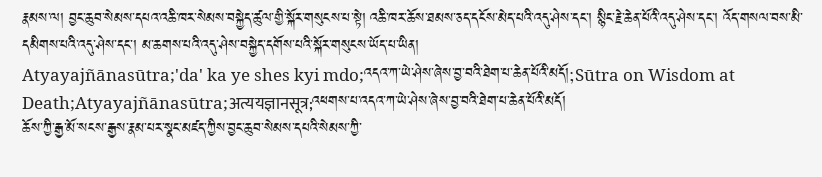རྣམས་ལ། བྱང་ཆུབ་སེམས་དཔའ་འཆི་ཁར་སེམས་བསྐྱེད་ཚུལ་གྱི་སྐོར་གསུངས་པ་སྟེ། འཆི་ཁར་ཆོས་ཐམས་ཅད་དངོས་མེད་པའི་འདུ་ཤེས་དང་། སྙིང་རྗེ་ཆེན་པོའི་འདུ་ཤེས་དང་། འོད་གསལ་བས་མི་དམིགས་པའི་འདུ་ཤེས་དང་། མ་ཆགས་པའི་འདུ་ཤེས་བསྐྱེད་དགོས་པའི་སྐོར་གསུངས་ཡོད་པ་ཡིན།
Atyayajñānasūtra;'da' ka ye shes kyi mdo;འདའ་ཀ་ཡེ་ཤེས་ཞེས་བྱ་བའི་ཐེག་པ་ཆེན་པོའི་མདོ།;Sūtra on Wisdom at Death;Atyayajñānasūtra;अत्ययज्ञानसूत्र;འཕགས་པ་འདའ་ཀ་ཡེ་ཤེས་ཞེས་བྱ་བའི་ཐེག་པ་ཆེན་པོའི་མདོ།
ཆོས་ཀྱི་རྒྱ་མོ་སངས་རྒྱས་རྣམ་པར་སྣང་མཛད་ཀྱིས་བྱང་ཆུབ་སེམས་དཔའི་སེམས་ཀྱི་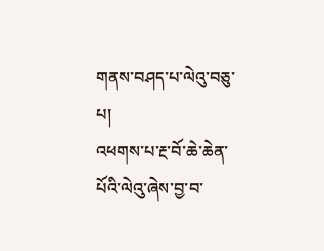གནས་བཤད་པ་ལེའུ་བཅུ་པ།
འཕགས་པ་རྔ་བོ་ཆེ་ཆེན་པོའི་ལེའུ་ཞེས་བྱ་བ་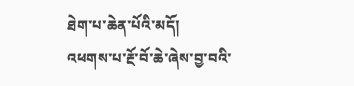ཐེག་པ་ཆེན་པོའི་མདོ།
འཕགས་པ་རྔོ་བོ་ཆེ་ཞེས་བྱ་བའི་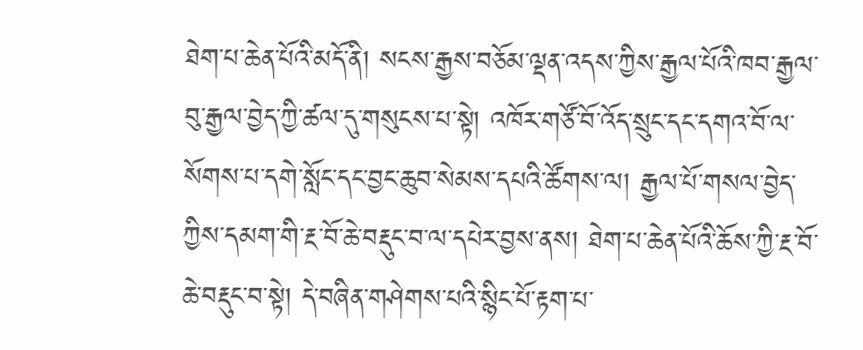ཐེག་པ་ཆེན་པོའི་མདོ་ནི། སངས་རྒྱས་བཅོམ་ལྡན་འདས་ཀྱིས་རྒྱལ་པོའི་ཁབ་རྒྱལ་བུ་རྒྱལ་བྱེད་ཀྱི་ཚལ་དུ་གསུངས་པ་སྟེ། འཁོར་གཙོ་བོ་འོད་སྲུང་དང་དགའ་བོ་ལ་སོགས་པ་དགེ་སློང་དང་བྱང་ཆུབ་སེམས་དཔའི་ཚོགས་ལ། རྒྱལ་པོ་གསལ་བྱེད་ཀྱིས་དམག་གི་རྔ་བོ་ཆེ་བརྡུང་བ་ལ་དཔེར་བྱས་ནས། ཐེག་པ་ཆེན་པོའི་ཆོས་ཀྱི་རྔ་བོ་ཆེ་བརྡུང་བ་སྟེ། དེ་བཞིན་གཤེགས་པའི་སྙིང་པོ་རྟག་པ་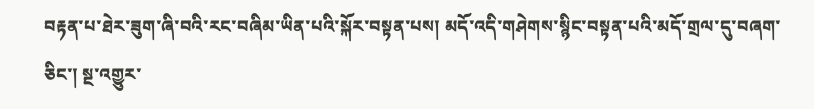བརྟན་པ་ཐེར་ཟུག་ཞི་བའི་རང་བཞིམ་ཡིན་པའི་སྐོར་བསྟན་པས། མདོ་འདི་གཤེགས་སྙིང་བསྟན་པའི་མདོ་གྲལ་དུ་བཞག་ཅིང་། སྔ་འགྱུར་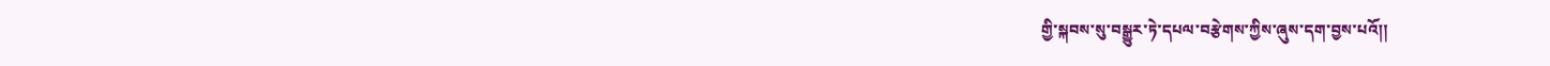གྱི་སྐབས་སུ་བསྒྱུར་ཏེ་དཔལ་བརྩེགས་ཀྱིས་ཞུས་དག་བྱས་པའོ།།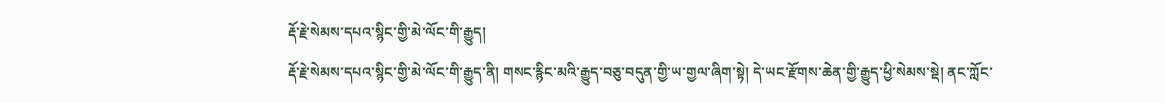རྡོ་རྗེ་སེམས་དཔའ་སྙིང་གྱི་མེ་ལོང་གི་རྒྱུད།
རྡོ་རྗེ་སེམས་དཔའ་སྙིང་གྱི་མེ་ལོང་གི་རྒྱུད་ནི། གསང་རྙིང་མའི་རྒྱུད་བཅུ་བདུན་གྱི་ཡ་གྱལ་ཞིག་སྟེ། དེ་ཡང་རྫོགས་ཆེན་གྱི་རྒྱུད་ཕྱི་སེམས་སྡེ། ནང་ཀློང་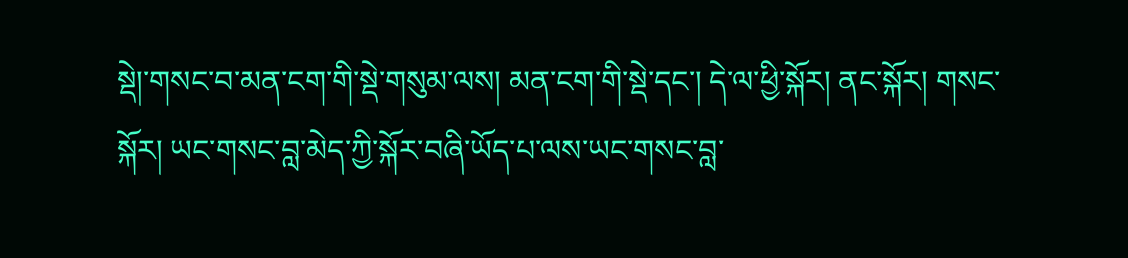སྡེ།་གསང་བ་མན་ངག་གི་སྡེ་གསུམ་ལས། མན་ངག་གི་སྡེ་དང་། དེ་ལ་ཕྱི་སྐོར། ནང་སྐོར། གསང་སྐོར། ཡང་གསང་བླ་མེད་ཀྱི་སྐོར་བཞི་ཡོད་པ་ལས་ཡང་གསང་བླ་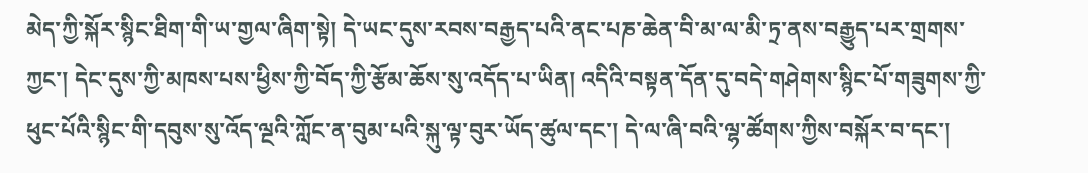མེད་ཀྱི་སྐོར་སྙིང་ཐིག་གི་ཡ་གྱལ་ཞིག་སྟེ། དེ་ཡང་དུས་རབས་བརྒྱད་པའི་ནང་པཎ་ཆེན་བི་མ་ལ་མི་ཏྲ་ནས་བརྒྱུད་པར་གྲགས་ཀྱང་། དེང་དུས་ཀྱི་མཁས་པས་ཕྱིས་ཀྱི་བོད་ཀྱི་རྩོམ་ཆོས་སུ་འདོད་པ་ཡིན། འདིའི་བསྟན་དོན་དུ་བདེ་གཤེགས་སྙིང་པོ་གཟུགས་ཀྱི་ཕུང་པོའི་སྙིང་གི་དབུས་སུ་འོད་ལྔའི་ཀློང་ན་བུམ་པའི་སྐུ་ལྟ་བུར་ཡོད་ཚུལ་དང་། དེ་ལ་ཞི་བའི་ལྷ་ཚོགས་ཀྱིས་བསྐོར་བ་དང་།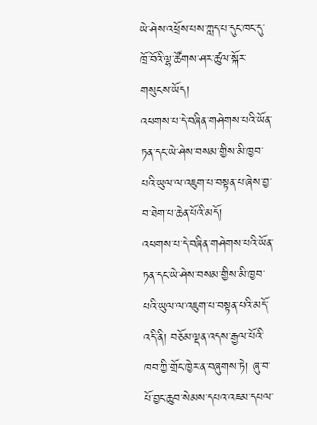ཡེ་ཤེས་འཕྲོས་པས་ཀླད་པ་དུང་ཁང་དུ་ཁྲོ་བོའི་ལྷ་ཚོགས་ཤར་ཚུལ་སྐོར་གསུངས་ཡོད།
འཕགས་པ་དེ་བཞིན་གཤེགས་པའི་ཡོན་ཏན་དང་ཡེ་ཤེས་བསམ་གྱིས་མི་ཁྱབ་པའི་ཡུལ་ལ་འཇུག་པ་བསྟན་པ་ཞེས་བྱ་བ་ཐེག་པ་ཆེན་པོའི་མདོ།
འཕགས་པ་དེ་བཞིན་གཤེགས་པའི་ཡོན་ཏན་དང་ཡེ་ཤེས་བསམ་གྱིས་མི་ཁྱབ་པའི་ཡུལ་ལ་འཇུག་པ་བསྟན་པའི་མདོ་འདི་ནི། བཅོམ་ལྡན་འདས་རྒྱལ་པོའི་ཁབ་ཀྱི་གྲོང་ཁྱེར་ན་བཞུགས་ཏེ། ཞུ་བ་པོ་བྱང་ཆུབ་སེམས་དཔའ་འཇམ་དཔལ་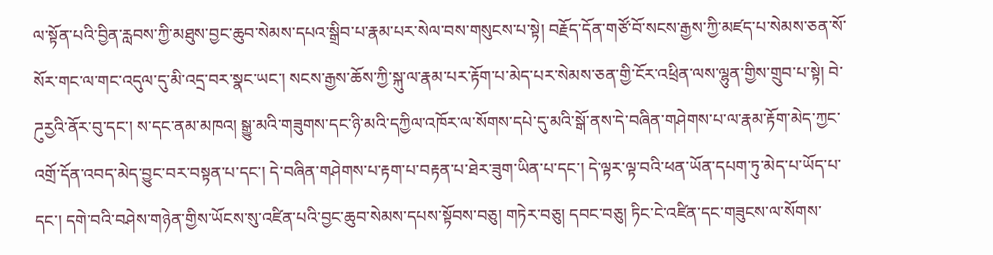ལ་སྟོན་པའི་བྱིན་རླབས་ཀྱི་མཐུས་བྱང་ཆུབ་སེམས་དཔའ་སྒྲིབ་པ་རྣམ་པར་སེལ་བས་གསུངས་པ་སྟེ། བརྗོད་དོན་གཙོ་བོ་སངས་རྒྱས་ཀྱི་མཛད་པ་སེམས་ཅན་སོ་སོར་གང་ལ་གང་འདུལ་དུ་མི་འདྲ་བར་སྣང་ཡང་། སངས་རྒྱས་ཆོས་ཀྱི་སྐུ་ལ་རྣམ་པར་རྟོག་པ་མེད་པར་སེམས་ཅན་གྱི་ངོར་འཕྲིན་ལས་ལྷུན་གྱིས་གྲུབ་པ་སྟེ། བེ་ཌུརྱའི་ནོར་བུ་དང་། ས་དང་ནམ་མཁའ། སྒྱུ་མའི་གཟུགས་དང་ཉི་མའི་དཀྱིལ་འཁོར་ལ་སོགས་དཔེ་དུ་མའི་སྒོ་ནས་དེ་བཞིན་གཤེགས་པ་ལ་རྣམ་རྟོག་མེད་ཀྱང་འགྲོ་དོན་འབད་མེད་བྱུང་བར་བསྟན་པ་དང་། དེ་བཞིན་གཤེགས་པ་རྟག་པ་བརྟན་པ་ཐེར་ཟུག་ཡིན་པ་དང་། དེ་ལྟར་ལྟ་བའི་ཕན་ཡོན་དཔག་ཏུ་མེད་པ་ཡོད་པ་དང་། དགེ་བའི་བཤེས་གཉེན་གྱིས་ཡོངས་སུ་འཛིན་པའི་བྱང་ཆུབ་སེམས་དཔས་སྟོབས་བཅུ། གཏེར་བཅུ། དབང་བཅུ། ཏིང་ངེ་འཛིན་དང་གཟུངས་ལ་སོགས་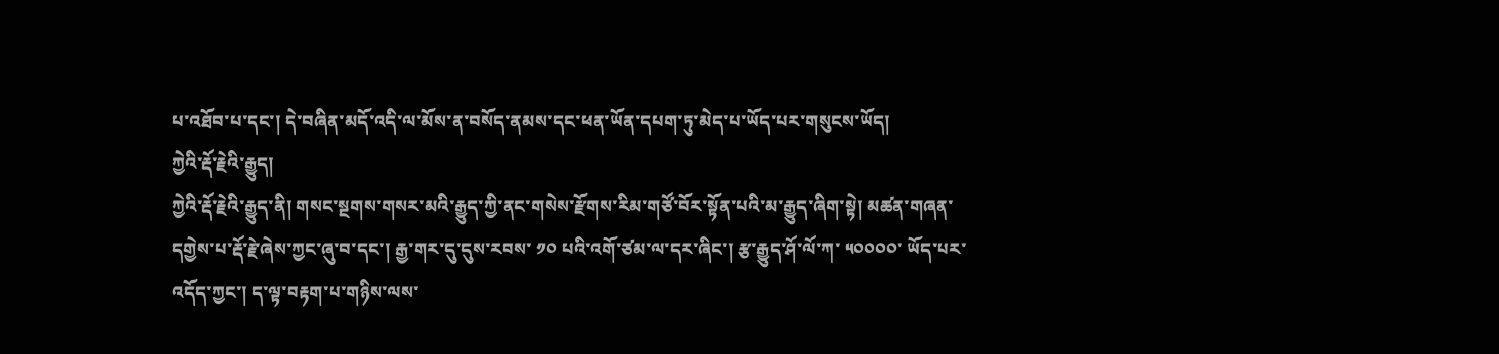པ་འཐོབ་པ་དང་། དེ་བཞིན་མདོ་འདི་ལ་མོས་ན་བསོད་ནམས་དང་ཕན་ཡོན་དཔག་ཏུ་མེད་པ་ཡོད་པར་གསུངས་ཡོད།
ཀྱེའི་རྡོ་རྗེའི་རྒྱུད།
ཀྱེའི་རྡོ་རྗེའི་རྒྱུད་ནི། གསང་སྔགས་གསར་མའི་རྒྱུད་ཀྱི་ནང་གསེས་རྫོགས་རིམ་གཙོ་བོར་སྟོན་པའི་མ་རྒྱུད་ཞིག་སྟེ། མཚན་གཞན་དགྱེས་པ་རྡོ་རྗེ་ཞེས་ཀྱང་ཞུ་བ་དང་། རྒྱ་གར་དུ་དུས་རབས་ ༡༠ པའི་འགོ་ཙམ་ལ་དར་ཞིང་། རྩ་རྒྱུད་ཤོ་ལོ་ཀ་ ༥༠༠༠༠་ ཡོད་པར་འདོད་ཀྱང་། ད་ལྟ་བརྟག་པ་གཉིས་ལས་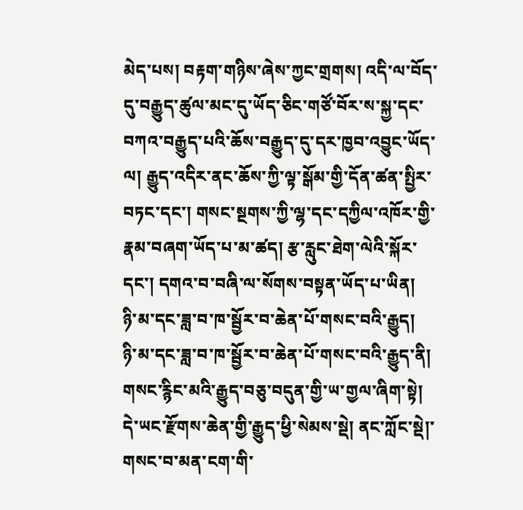མེད་པས། བརྟག་གཉིས་ཞེས་ཀྱང་གྲགས། འདི་ལ་བོད་དུ་བརྒྱུད་ཚུལ་མང་དུ་ཡོད་ཅིང་གཙོ་བོར་ས་སྐྱ་དང་བཀའ་བརྒྱུད་པའི་ཆོས་བརྒྱུད་དུ་དར་ཁྱབ་འབྱུང་ཡོད་ལ། རྒྱུད་འདིར་ནང་ཆོས་ཀྱི་ལྟ་སྒོམ་གྱི་དོན་ཚན་སྤྱིར་བཏང་དང་། གསང་སྔགས་ཀྱི་ལྷ་དང་དཀྱིལ་འཁོར་གྱི་རྣམ་བཞག་ཡོད་པ་མ་ཚད། རྩ་རླུང་ཐེག་ལེའི་སྐོར་དང་། དགའ་བ་བཞི་ལ་སོགས་བསྟན་ཡོད་པ་ཡིན།
ཉི་མ་དང་ཟླ་བ་ཁ་སྦྱོར་བ་ཆེན་པོ་གསང་བའི་རྒྱུད།
ཉི་མ་དང་ཟླ་བ་ཁ་སྦྱོར་བ་ཆེན་པོ་གསང་བའི་རྒྱུད་ནི། གསང་རྙིང་མའི་རྒྱུད་བཅུ་བདུན་གྱི་ཡ་གྱལ་ཞིག་སྟེ། དེ་ཡང་རྫོགས་ཆེན་གྱི་རྒྱུད་ཕྱི་སེམས་སྡེ། ནང་ཀློང་སྡེ།་གསང་བ་མན་ངག་གི་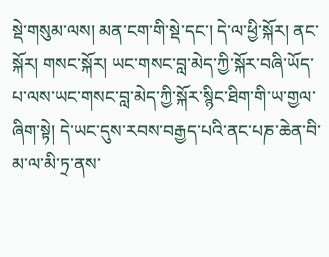སྡེ་གསུམ་ལས། མན་ངག་གི་སྡེ་དང་། དེ་ལ་ཕྱི་སྐོར། ནང་སྐོར། གསང་སྐོར། ཡང་གསང་བླ་མེད་ཀྱི་སྐོར་བཞི་ཡོད་པ་ལས་ཡང་གསང་བླ་མེད་ཀྱི་སྐོར་སྙིང་ཐིག་གི་ཡ་གྱལ་ཞིག་སྟེ། དེ་ཡང་དུས་རབས་བརྒྱད་པའི་ནང་པཎ་ཆེན་བི་མ་ལ་མི་ཏྲ་ནས་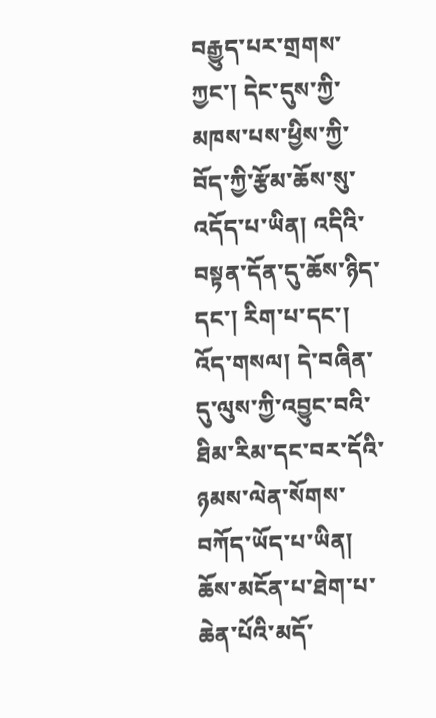བརྒྱུད་པར་གྲགས་ཀྱང་། དེང་དུས་ཀྱི་མཁས་པས་ཕྱིས་ཀྱི་བོད་ཀྱི་རྩོམ་ཆོས་སུ་འདོད་པ་ཡིན། འདིའི་བསྟན་དོན་དུ་ཆོས་ཉིད་དང་། རིག་པ་དང་། འོད་གསལ། དེ་བཞིན་དུ་ལུས་ཀྱི་འབྱུང་བའི་ཐིམ་རིམ་དང་བར་དོའི་ཉམས་ལེན་སོགས་བཀོད་ཡོད་པ་ཡིན།
ཆོས་མངོན་པ་ཐེག་པ་ཆེན་པོའི་མདོ་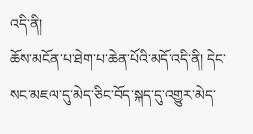འདི་ནི།
ཆོས་མངོན་པ་ཐེག་པ་ཆེན་པོའི་མདོ་འདི་ནི། དེང་སང་མཇལ་དུ་མེད་ཅིང་བོད་སྐད་དུ་འགྱུར་མེད་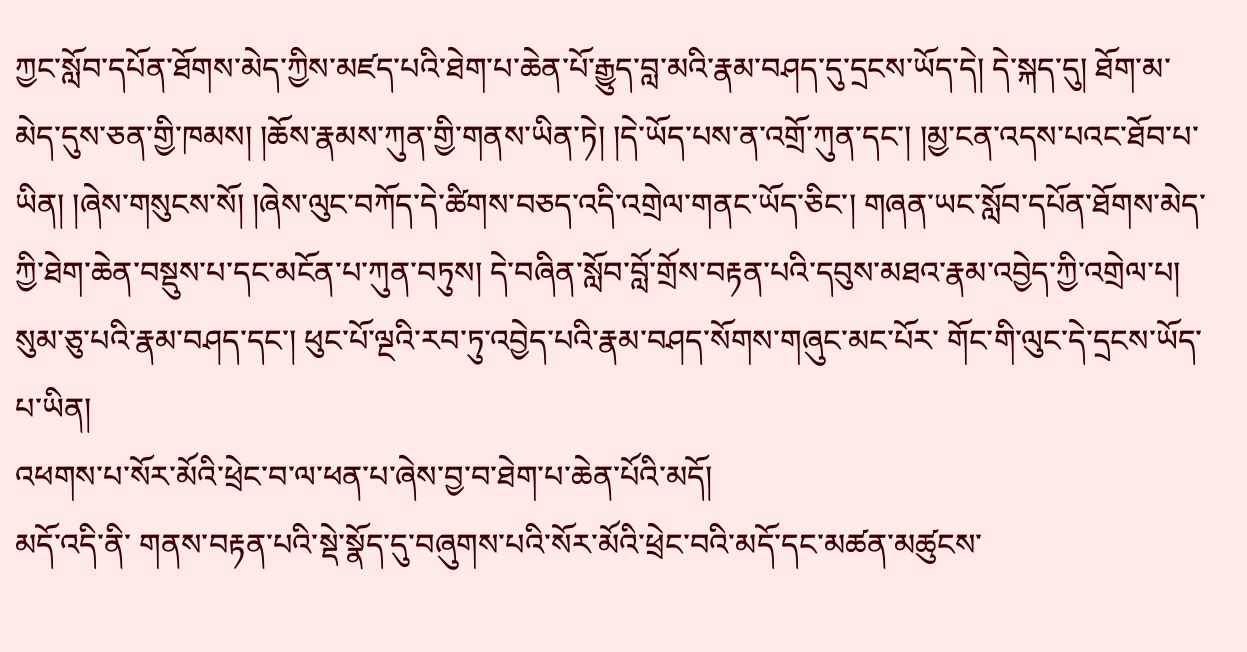ཀྱང་སློབ་དཔོན་ཐོགས་མེད་ཀྱིས་མཛད་པའི་ཐེག་པ་ཆེན་པོ་རྒྱུད་བླ་མའི་རྣམ་བཤད་དུ་དྲངས་ཡོད་དེ། དེ་སྐད་དུ། ཐོག་མ་མེད་དུས་ཅན་གྱི་ཁམས། །ཆོས་རྣམས་ཀུན་གྱི་གནས་ཡིན་ཏེ། །དེ་ཡོད་པས་ན་འགྲོ་ཀུན་དང་། །མྱ་ངན་འདས་པའང་ཐོབ་པ་ཡིན། །ཞེས་གསུངས་སོ། །ཞེས་ལུང་བཀོད་དེ་ཚིགས་བཅད་འདི་འགྲེལ་གནང་ཡོད་ཅིང་། གཞན་ཡང་སློབ་དཔོན་ཐོགས་མེད་ཀྱི་ཐེག་ཆེན་བསྡུས་པ་དང་མངོན་པ་ཀུན་བཏུས། དེ་བཞིན་སློབ་བློ་གྲོས་བརྟན་པའི་དབུས་མཐའ་རྣམ་འབྱེད་ཀྱི་འགྲེལ་པ། སུམ་ཅུ་པའི་རྣམ་བཤད་དང་། ཕུང་པོ་ལྔའི་རབ་ཏུ་འབྱེད་པའི་རྣམ་བཤད་སོགས་གཞུང་མང་པོར་ གོང་གི་ལུང་དེ་དྲངས་ཡོད་པ་ཡིན།
འཕགས་པ་སོར་མོའི་ཕྲེང་བ་ལ་ཕན་པ་ཞེས་བྱ་བ་ཐེག་པ་ཆེན་པོའི་མདོ།
མདོ་འདི་ནི་ གནས་བརྟན་པའི་སྡེ་སྣོད་དུ་བཞུགས་པའི་སོར་མོའི་ཕྲེང་བའི་མདོ་དང་མཚན་མཚུངས་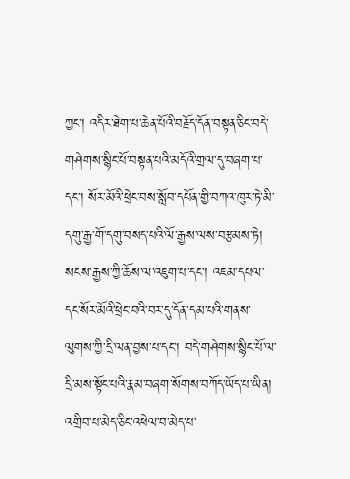ཀྱང་། འདིར་ཐེག་པ་ཆེན་པོའི་བརྗོད་དོན་བསྟན་ཅིང་བདེ་གཤེགས་སྙིང་པོ་བསྟན་པའི་མདོའི་གྲལ་དུ་བཞག་པ་དང་། སོར་མོའི་ཕྲེང་བས་སློབ་དཔོན་གྱི་བཀའ་ཁུར་ཏེ་མི་དགུ་རྒྱ་གོ་དགུ་བསད་པའི་ལོ་རྒྱས་ལས་བརྩམས་ཏེ། སངས་རྒྱས་ཀྱི་ཆོས་ལ་འཇུག་པ་དང་། འཇམ་དཔལ་དང་སོར་མོའི་ཕྲེང་བའི་བར་དུ་དོན་དམ་པའི་གནས་ལུགས་ཀྱི་དྲི་ལན་བྱས་པ་དང་། བདེ་གཤེགས་སྙིང་པོ་ལ་དྲི་མས་སྟོང་པའི་རྣམ་བཞག་སོགས་བཀོད་ཡོད་པ་ཡིན།
འགྲིབ་པ་མེད་ཅིང་འཕེལ་བ་མེད་པ་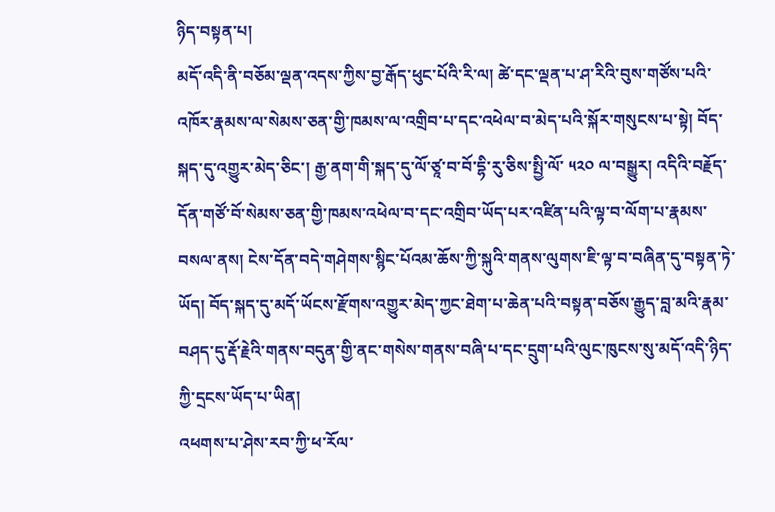ཉིད་བསྟན་པ།
མདོ་འདི་ནི་བཅོམ་ལྡན་འདས་ཀྱིས་བྱ་རྒོད་ཕུང་པོའི་རི་ལ། ཚེ་དང་ལྡན་པ་ཤ་རིའི་བུས་གཙོས་པའི་འཁོར་རྣམས་ལ་སེམས་ཅན་གྱི་ཁམས་ལ་འགྲིབ་པ་དང་འཕེལ་བ་མེད་པའི་སྐོར་གསུངས་པ་སྟེ། བོད་སྐད་དུ་འགྱུར་མེད་ཅིང་། རྒྱ་ནག་གི་སྐད་དུ་ལོ་ཙཱ་བ་བོ་དྷི་རུ་ཅིས་སྤྱི་ལོ་ ༥༢༠ ལ་བསྒྱུར། འདིའི་བརྗོད་དོན་གཙོ་བོ་སེམས་ཅན་གྱི་ཁམས་འཕེལ་བ་དང་འགྲིབ་ཡོད་པར་འཛིན་པའི་ལྟ་བ་ལོག་པ་རྣམས་བསལ་ནས། ངེས་དོན་བདེ་གཤེགས་སྙིང་པོའམ་ཆོས་ཀྱི་སྐུའི་གནས་ལུགས་ཇི་ལྟ་བ་བཞིན་དུ་བསྟན་ཏེ་ཡོད། བོད་སྐད་དུ་མདོ་ཡོངས་རྫོགས་འགྱུར་མེད་ཀྱང་ཐེག་པ་ཆེན་པའི་བསྟན་བཅོས་རྒྱུད་བླ་མའི་རྣམ་བཤད་དུ་རྡོ་རྗེའི་གནས་བདུན་གྱི་ནང་གསེས་གནས་བཞི་པ་དང་དྲུག་པའི་ལུང་ཁུངས་སུ་མདོ་འདི་ཉིད་ཀྱི་དྲངས་ཡོད་པ་ཡིན།
འཕགས་པ་ཤེས་རབ་ཀྱི་ཕ་རོལ་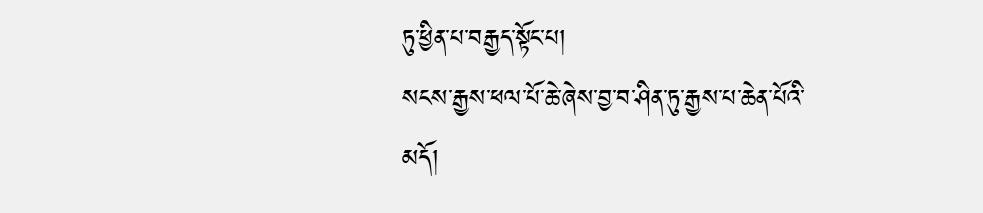ཏུ་ཕྱིན་པ་བརྒྱད་སྟོང་པ།
སངས་རྒྱས་ཕལ་པོ་ཆེ་ཞེས་བྱ་བ་ཤིན་ཏུ་རྒྱས་པ་ཆེན་པོའི་མདོ།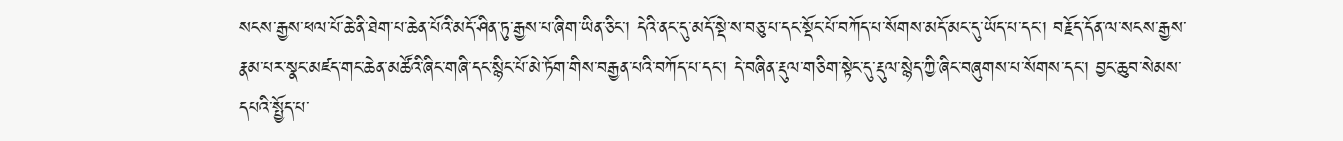སངས་རྒྱས་ཕལ་པོ་ཆེ་ནི་ཐེག་པ་ཆེན་པོའི་མདོ་ཤིན་ཏུ་རྒྱས་པ་ཞིག་ཡིན་ཅིང་། དེའི་ནང་དུ་མདོ་སྡེ་ས་བཅུ་པ་དང་སྡོང་པོ་བཀོད་པ་སོགས་མདོ་མང་དུ་ཡོད་པ་དང་། བརྗོད་དོན་ལ་སངས་རྒྱས་རྣམ་པར་སྣང་མཛད་གང་ཆེན་མཚོའི་ཞིང་གཞི་དང་སྙིང་པོ་མེ་ཏོག་གིས་བརྒྱན་པའི་བཀོད་པ་དང་། དེ་བཞིན་རྡུལ་གཅིག་སྟེང་དུ་རྡུལ་སྙེད་ཀྱི་ཞིང་བཞུགས་པ་སོགས་དང་། བྱང་ཆུབ་སེམས་དཔའི་སྤྱོད་པ་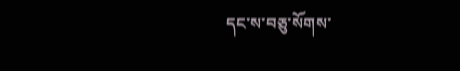དང་ས་བཅུ་སོགས་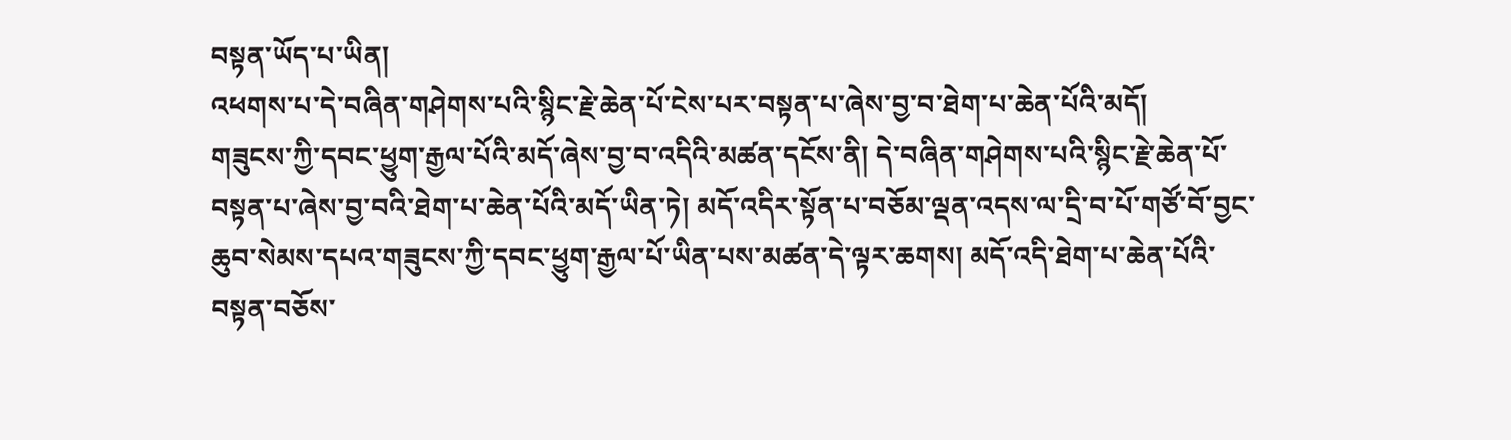བསྟན་ཡོད་པ་ཡིན།
འཕགས་པ་དེ་བཞིན་གཤེགས་པའི་སྙིང་རྗེ་ཆེན་པོ་ངེས་པར་བསྟན་པ་ཞེས་བྱ་བ་ཐེག་པ་ཆེན་པོའི་མདོ།
གཟུངས་ཀྱི་དབང་ཕྱུག་རྒྱལ་པོའི་མདོ་ཞེས་བྱ་བ་འདིའི་མཚན་དངོས་ནི། དེ་བཞིན་གཤེགས་པའི་སྙིང་རྗེ་ཆེན་པོ་བསྟན་པ་ཞེས་བྱ་བའི་ཐེག་པ་ཆེན་པོའི་མདོ་ཡིན་ཏེ། མདོ་འདིར་སྟོན་པ་བཅོམ་ལྡན་འདས་ལ་དྲི་བ་པོ་གཙོ་བོ་བྱང་ཆུབ་སེམས་དཔའ་གཟུངས་ཀྱི་དབང་ཕྱུག་རྒྱལ་པོ་ཡིན་པས་མཚན་དེ་ལྟར་ཆགས། མདོ་འདི་ཐེག་པ་ཆེན་པོའི་བསྟན་བཅོས་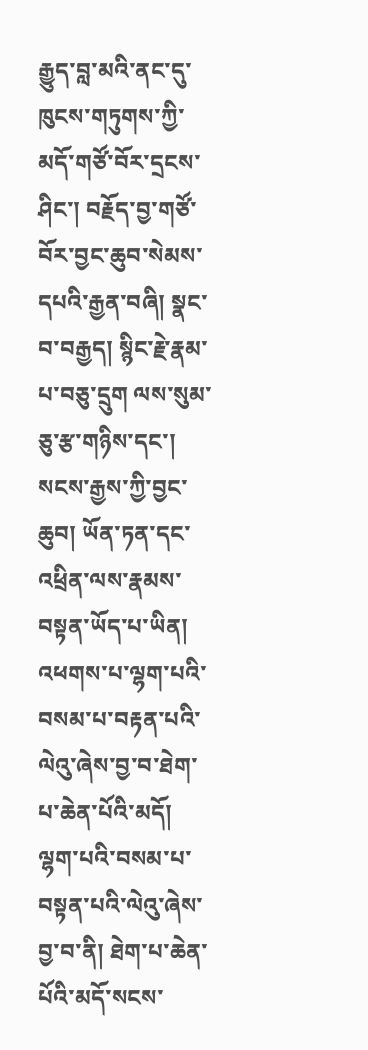རྒྱུད་བླ་མའི་ནང་དུ་ ཁུངས་གཏུགས་ཀྱི་མདོ་གཙོ་བོར་དྲངས་ཤིང་། བརྗོད་བྱ་གཙོ་བོར་བྱང་ཆུབ་སེམས་དཔའི་རྒྱན་བཞི། སྣང་བ་བརྒྱད། སྙིང་རྗེ་རྣམ་པ་བཅུ་དྲུག ལས་སུམ་ཅུ་རྩ་གཉིས་དང་། སངས་རྒྱས་ཀྱི་བྱང་ཆུབ། ཡོན་ཏན་དང་འཕྲིན་ལས་རྣམས་བསྟན་ཡོད་པ་ཡིན།
འཕགས་པ་ལྷག་པའི་བསམ་པ་བརྟན་པའི་ལེའུ་ཞེས་བྱ་བ་ཐེག་པ་ཆེན་པོའི་མདོ།
ལྷག་པའི་བསམ་པ་བསྟན་པའི་ལེའུ་ཞེས་བྱ་བ་ནི། ཐེག་པ་ཆེན་པོའི་མདོ་སངས་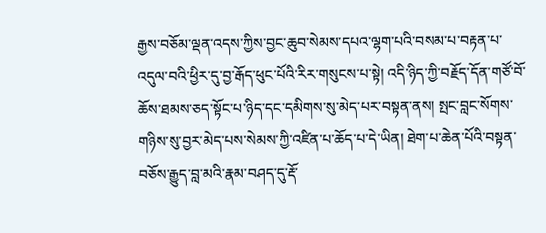རྒྱས་བཅོམ་ལྡན་འདས་ཀྱིས་བྱང་ཆུབ་སེམས་དཔའ་ལྷག་པའི་བསམ་པ་བརྟན་པ་འདུལ་བའི་ཕྱིར་དུ་བྱ་རྒོད་ཕུང་པོའི་རིར་གསུངས་པ་སྟེ། འདི་ཉིད་ཀྱི་བརྗོད་དོན་གཙོ་བོ་ཆོས་ཐམས་ཅད་སྟོང་པ་ཉིད་དང་དམིགས་སུ་མེད་པར་བསྟན་ནས། སྤང་བླང་སོགས་གཉིས་སུ་བྱར་མེད་པས་སེམས་ཀྱི་འཛིན་པ་ཆོད་པ་དེ་ཡིན། ཐེག་པ་ཆེན་པོའི་བསྟན་བཅོས་རྒྱུད་བླ་མའི་རྣམ་བཤད་དུ་རྡོ་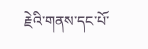རྗེའི་གནས་དང་པོ་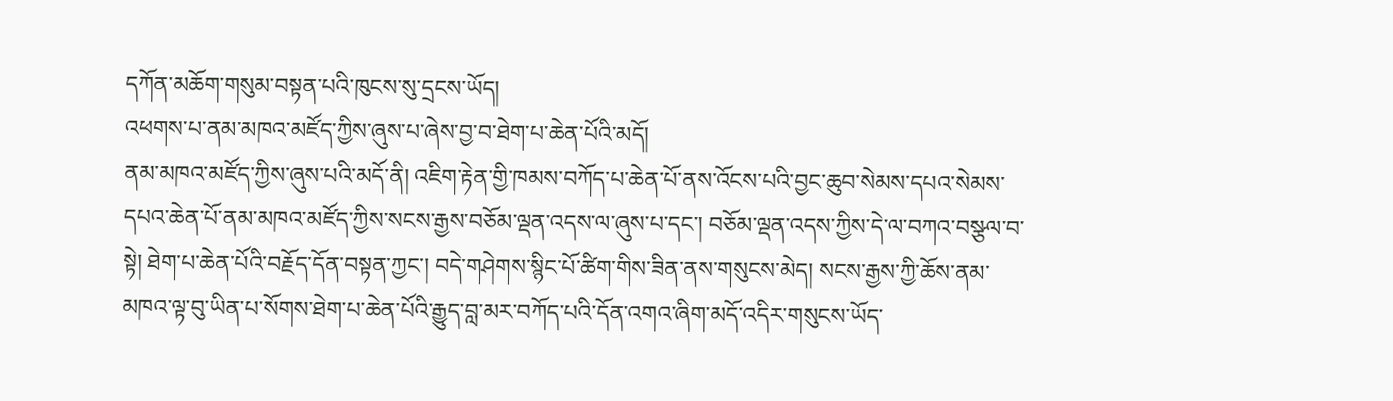དཀོན་མཆོག་གསུམ་བསྟན་པའི་ཁུངས་སུ་དྲངས་ཡོད།
འཕགས་པ་ནམ་མཁའ་མཛོད་ཀྱིས་ཞུས་པ་ཞེས་བྱ་བ་ཐེག་པ་ཆེན་པོའི་མདོ།
ནམ་མཁའ་མཛོད་ཀྱིས་ཞུས་པའི་མདོ་ནི། འཇིག་རྟེན་གྱི་ཁམས་བཀོད་པ་ཆེན་པོ་ནས་འོངས་པའི་བྱང་ཆུབ་སེམས་དཔའ་སེམས་དཔའ་ཆེན་པོ་ནམ་མཁའ་མཛོད་ཀྱིས་སངས་རྒྱས་བཅོམ་ལྡན་འདས་ལ་ཞུས་པ་དང་། བཅོམ་ལྡན་འདས་ཀྱིས་དེ་ལ་བཀའ་བསྩལ་བ་སྟེ། ཐེག་པ་ཆེན་པོའི་བརྗོད་དོན་བསྟན་ཀྱང་། བདེ་གཤེགས་སྙིང་པོ་ཚིག་གིས་ཟིན་ནས་གསུངས་མེད། སངས་རྒྱས་ཀྱི་ཆོས་ནམ་མཁའ་ལྟ་བུ་ཡིན་པ་སོགས་ཐེག་པ་ཆེན་པོའི་རྒྱུད་བླ་མར་བཀོད་པའི་དོན་འགའ་ཞིག་མདོ་འདིར་གསུངས་ཡོད་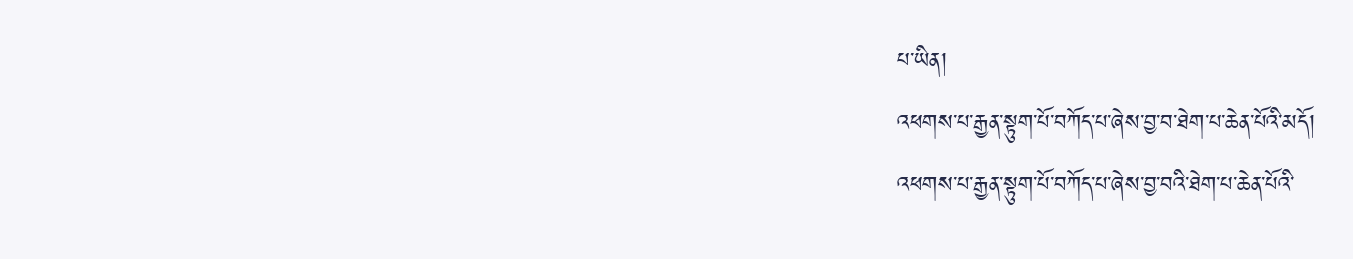པ་ཡིན།
འཕགས་པ་རྒྱན་སྟུག་པོ་བཀོད་པ་ཞེས་བྱ་བ་ཐེག་པ་ཆེན་པོའི་མདོ།
འཕགས་པ་རྒྱན་སྟུག་པོ་བཀོད་པ་ཞེས་བྱ་བའི་ཐེག་པ་ཆེན་པོའི་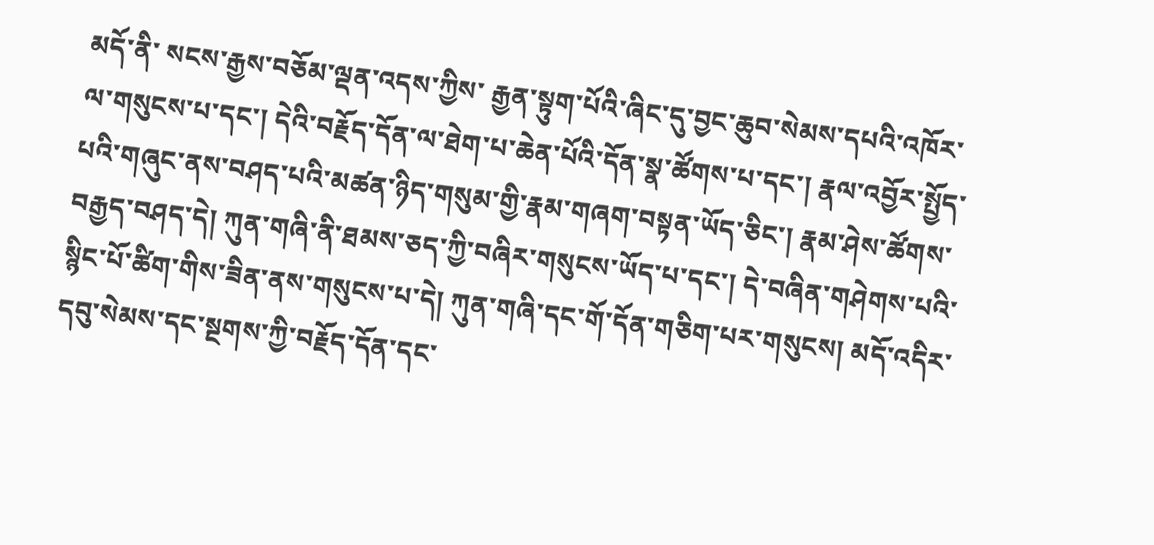མདོ་ནི་ སངས་རྒྱས་བཅོམ་ལྡན་འདས་ཀྱིས་ རྒྱན་སྟུག་པོའི་ཞིང་དུ་བྱང་ཆུབ་སེམས་དཔའི་འཁོར་ལ་གསུངས་པ་དང་། དེའི་བརྗོད་དོན་ལ་ཐེག་པ་ཆེན་པོའི་དོན་སྣ་ཚོགས་པ་དང་། རྣལ་འབྱོར་སྤྱོད་པའི་གཞུང་ནས་བཤད་པའི་མཚན་ཉིད་གསུམ་གྱི་རྣམ་གཞག་བསྟན་ཡོད་ཅིང་། རྣམ་ཤེས་ཚོགས་བརྒྱད་བཤད་དེ། ཀུན་གཞི་ནི་ཐམས་ཅད་ཀྱི་བཞིར་གསུངས་ཡོད་པ་དང་། དེ་བཞིན་གཤེགས་པའི་སྙིང་པོ་ཚིག་གིས་ཟིན་ནས་གསུངས་པ་དེ། ཀུན་གཞི་དང་གོ་དོན་གཅིག་པར་གསུངས། མདོ་འདིར་དབུ་སེམས་དང་སྔགས་ཀྱི་བརྗོད་དོན་དང་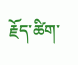རྗོད་ཚིག་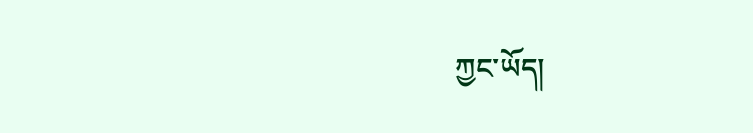ཀྱང་ཡོད།